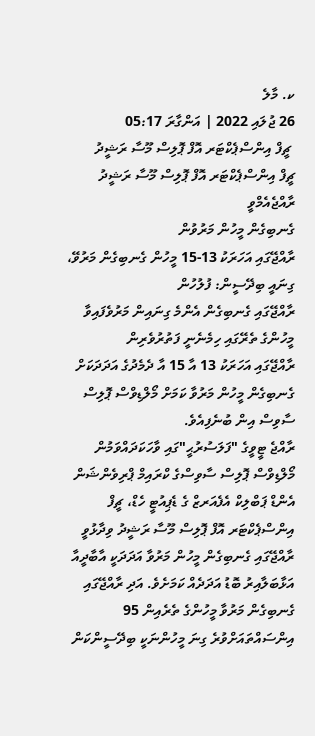ކ. މާލެ
26 ޖުލައި 2022 | އަންގާރަ 05:17
 ޗީފް އިންސްޕެކްޓަރ އޮފް ޕޮލިސް މޫސާ ރަޝީދު
ޗީފް އިންސްޕެކްޓަރ އޮފް ޕޮލިސް މޫސާ ރަޝީދު
ރާއްޖެއެމްވީ
ގެނބިގެން މީހުން މަރުވުން
ރާއްޖޭގައި އަހަރަކު 13-15 މީހުން ގެނބިގެން މަރުވޭ، ގިނައީ ބިދޭސީން: ފުލުހުން
ރާއްޖޭގައި ގެނބިގެން އެންމެ ގިނައިން މަރުވެފައިވާ މީހުންގެ ތެރޭގައި ހިމެނެނީ ފަތުރުވެރިން
ރާއްޖޭގައި އަހަރަކު 13 އާ 15 އާ ދެމެދުގެ އަދަދަކަށް ގެނބިގެން މީހުން މަރުވާ ކަމަށް މޯލްޑިވްސް ޕޮލިސް ސާވިސް އިން ބުނެފިއެވެ.
ރާއްޖެ ޓީވީގެ "ފަލަސުރުޙީ"ގައި ވާހަކަދައްވަމުން މޯލްޑިވްސް ޕޮލިސް ސާވިސްގެ ކްރައިމް ޕްރިވެންޝަން އެންޑް ޕަބްލިކް އެފެއަރޒް ގެ ޑެޕިއުޓީ ހެޑް، ޗީފް އިންސްޕެކްޓަރ އޮފް ޕޮލިސް މޫސާ ރަޝީދު ވިދާޅުވީ ރާއްޖޭގައި ގެނބިގެން މީހުން މަރުވާ އަދަދަކީ އާބާދީއާ އަޅާބަލާއިރު ބޮޑު އަދަދެއް ކަމަށެވެ. އަދި ރާއްޖޭގައި ގެނބިގެން މަރުވާ މީހުންގެ ތެރެއިން 95 އިންސައްތައަށްވުރެ ގިނަ މީހުންނަކީ ބިދޭސީންކަން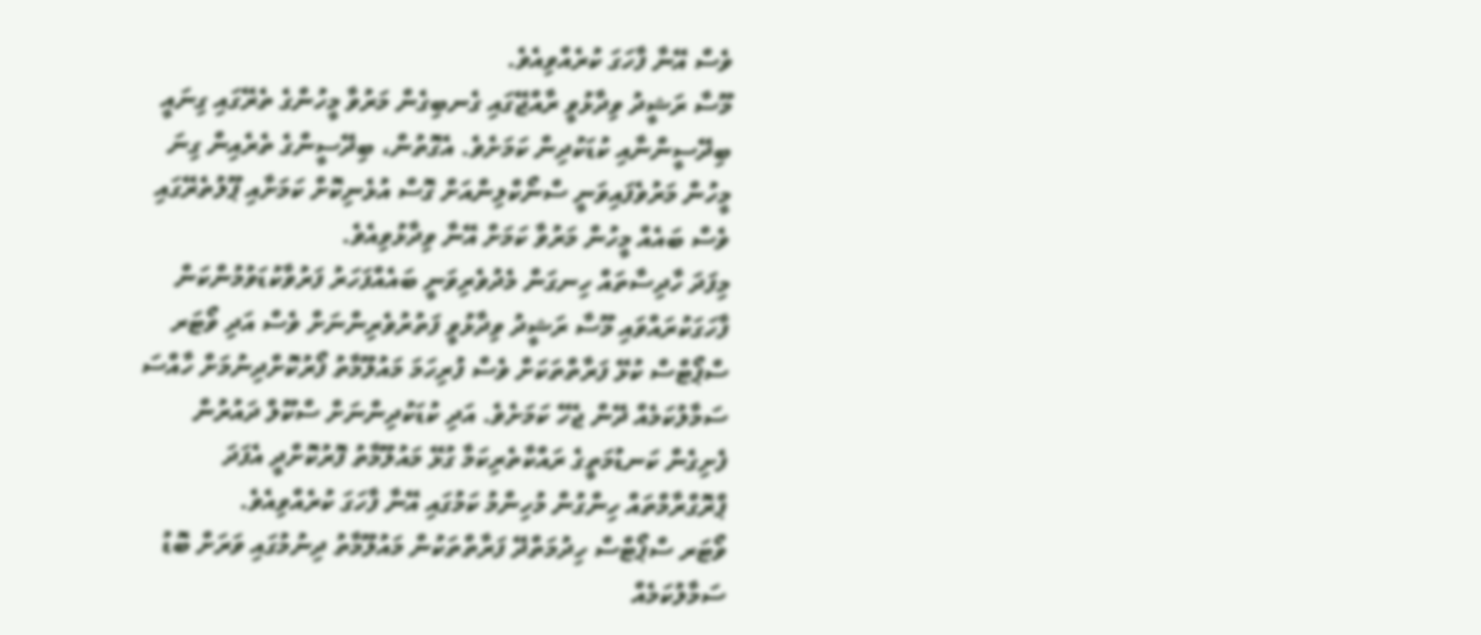ވެސް އޭނާ ފާހަގަ ކުރެއްވިއެވެ.
މޫސާ ރަޝީދު ވިދާޅުވީ ރާއްޖޭގައި ގެނބިގެން މަރުވާ މީހުންގެ ތެރޭގައި ގިނައީ ބިދޭސީންނާއި ކުޑަކުދިން ކަމަށެވެ. އެގޮތުން، ބިދޭސީންގެ ތެރެއިން ގިނަ މީހުން މަރުވެފައިވަނީ ސްނޯކްލިންއަށް ގޮސް އުޅެނިކޮށް ކަމަށާއި ޕޫލުތެރޭގައި ވެސް ބައެއް މީހުން މަރުވާ ކަމަށް އޭނާ ވިދާޅުވިއެވެ.
މިފަދަ ހާދިސާތައް ހިނގަން މެދުވެރިވަނީ ބައެއްފަހަރު ފަރުވާކުޑަވުމުންކަން ފާހަގަކުރައްވައި މޫސާ ރަޝީދު ވިދާޅުވީ ފަތުރުވެރިންނަށް ވެސް އަދި ވޯޓަރ ސްޕޯޓްސް ކުޅޭ ފަރާތްތަކަށް ވެސް ފުރިހަމަ މައުލޫމާތު ފޯރުކޮށްދިނުމަށް ހާއްސަ ސަމާލުކަމެއް ދޭން ޖެހޭ ކަމަށެވެ. އަދި ކުޑަކުދިންނަށް ސްކޫލް ދައުރުން ފެށިގެން ކަނޑުމަތީގެ ރައްކާތެރިކަމާ ގުޅޭ މައުލޫމާތު ފޮރުކޮށްދީ އެފަދަ ޕްރޮގްރާމްތައް ހިންގުން މުހިންމު ކަމުގައި އޭނާ ފާހަގަ ކުރެއްވިއެވެ.
ވޯޓަރ ސްޕޯޓްސް ހިދުމަތްދޭ ފަރާތްތަކުން މައުލޫމާތު ދިނުމުގައި ވަރަށް ބޮޑު ސަމާލުކަމެއް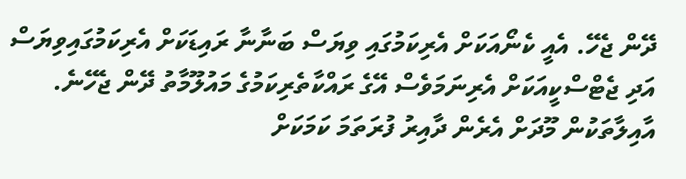ދޭން ޖެހޭ. އެއީ ކެނޯއަކަށް އެރިކަމުގައި ވިޔަސް ބަނާނާ ރައިޑަކަށް އެރިކަމުގައިވިޔަސް އަދި ޖެޓްސްކީއަކަށް އެރިނަމަވެސް އޭގެ ރައްކާތެރިކަމުގެ މައުލޫމާތު ދޭން ޖެހޭނެ. އާއިލާތަކުން މޫދަށް އެރެން ދާއިރު ފުރަތަމަ ކަމަކަށް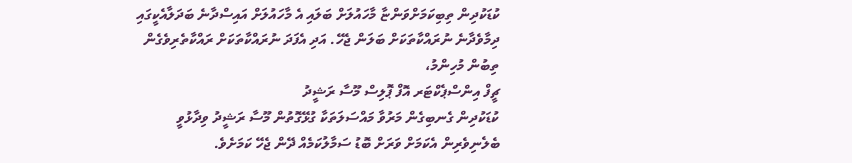ކުޑަކުދިން ތިބިކަމަށްވަންޏާ މާހައުލަށް ބަލައި އެ މާހައުލަށް އައިސްދާނެ ބަދަލާއެކީގައި ދިމާވެދާނެ ނުރައްކާތަކަށް ބަލަން ޖެހޭ. އަދި އެފަދަ ނުރައްކާތަކަށް ރައްކާތެރިވެގެން ތިބުން މުހިންމު،
ޗީފް އިންސްޕެކްޓަރ އޮފް ޕޮލިސް މޫސާ ރަޝީދު
ކުޑަކުދިން ގެނބިގެން މަރުވާ މައްސަލަތަކާ ގުޅޭގޮތުން މޫސާ ރަޝީދު ވިދާޅުވީ ބެލެނިވެރިން އެކަމަށް ވަރަށް ބޮޑު ސަމާލުކަމެއް ދޭން ޖެހޭ ކަމަށެވެ.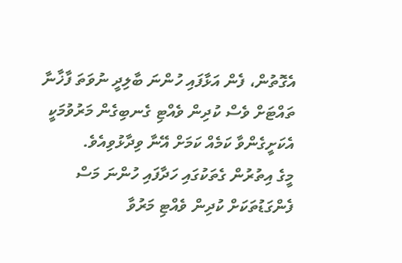އެގޮތުން، ފެން އަޅާފައި ހުންނަ ބާލިދީ ނުވަތަ ފާޚާނާ ތައްޓަށް ވެސް ކުދިން ވެއްޓި ގެނބިގެން މަރުވުމަކީ އެކަށީގެންވާ ކަމެއް ކަމަށް އޭނާ ވިދާޅުވިއެވެ.
މީގެ އިތުރުން ގެތަކުގައި ހަދާފައި ހުންނަ މަސް ފެންގަޑުތަކަށް ކުދިން ވެއްޓި މަރުވާ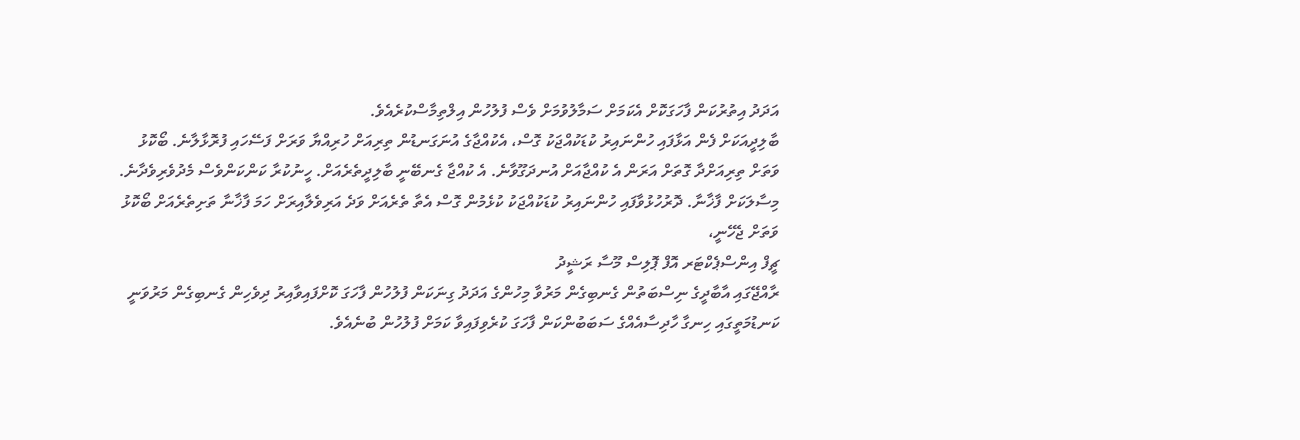އަދަދު އިތުރުކަން ފާހަގަކޮށް އެކަމަށް ސަމާލުވުމަށް ވެސް ފުލުހުން އިލްތިމާސްކުރެއެވެ.
ބާލިދީއަކަށް ފެން އަޅާފައި ހުންނައިރު ކުޑަކުއްޖަކު ގޮސް، އެކުއްޖާގެ އުނަގަނޑުން ތިރިއަށް ހުރިއްޔާ ވަރަށް ފަސޭހައި ފުރޮޅާލާނެ. ބޯކޮޅު ވަތަށް ތިރިއަށްދާ ގޮތަށް އަރަން އެ ކުއްޖާއަށް އުނދަގޫވާނެ. އެ ކުއްޖާ ގެނބޭނީ ބާލިދީތެރެއަށް. ހީނުކުރާ ކަންކަންވެސް މެދުވެރިވެދާނެ. މިސާލަކަށް ފާޚާނާ. ދޮރުހުޅުވާފައި ހުންނައިރު ކުޑަކުއްޖަކު ކުޅެމުން ގޮސް އެތާ ތެރެއަށް ވަދެ އަރިވެލާއިރަށް ހަމަ ފާޚާނާ ތަށިތެރެއަށް ބޯކޮޅު ވަތަށް ޖެހޭނީ،
ޗީފް އިންސްޕެކްޓަރ އޮފް ޕޮލިސް މޫސާ ރަޝީދު
ރާއްޖޭގައި އާބާދީގެ ނިސްބަތުން ގެނބިގެން މަރުވާ މިހުންގެ އަދަދު ގިނަކަން ފުލުހުން ފާހަގަ ކޮށްފައިވާއިރު ދިވެހިން ގެނބިގެން މަރުވަނީ ކަނޑުމަތީގައި ހިނގާ ހާދިސާއެއްގެ ސަބަބުންކަން ފާހަގަ ކުރެވިފައިވާ ކަމަށް ފުލުހުން ބުނެއެވެ.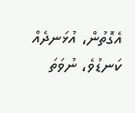އެގޮތުން، އުޅަނދެއް ކަނޑުވެ، ނުވަތަ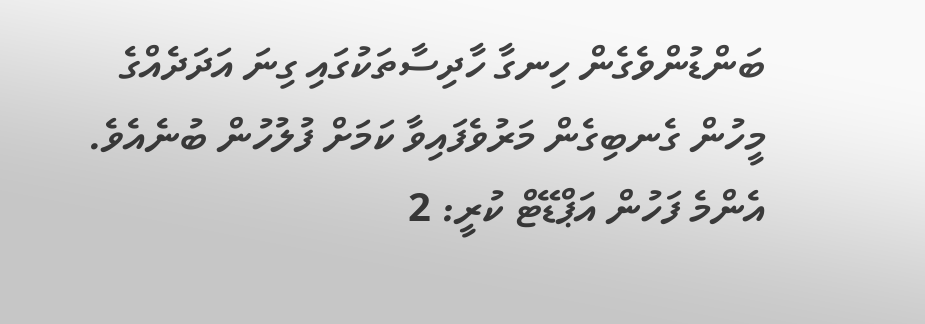ބަންޑުންވެގެން ހިނގާ ހާދިސާތަކުގައި ގިނަ އަދަދެއްގެ މީހުން ގެނބިގެން މަރުވެފައިވާ ކަމަށް ފުލުހުން ބުނެއެވެ.
އެންމެ ފަހުން އަޕްޑޭޓް ކުރީ: 2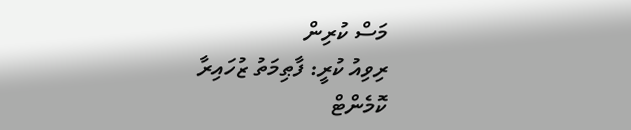މަސް ކުރިން
ރިވިއު ކުރީ: ފާޠިމަތު ޒުހައިރާ
ކޮމެންޓް